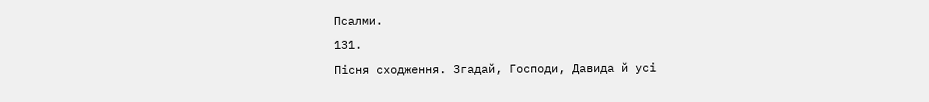Псалми.
131.
Пісня сходження. Згадай, Господи, Давида й усі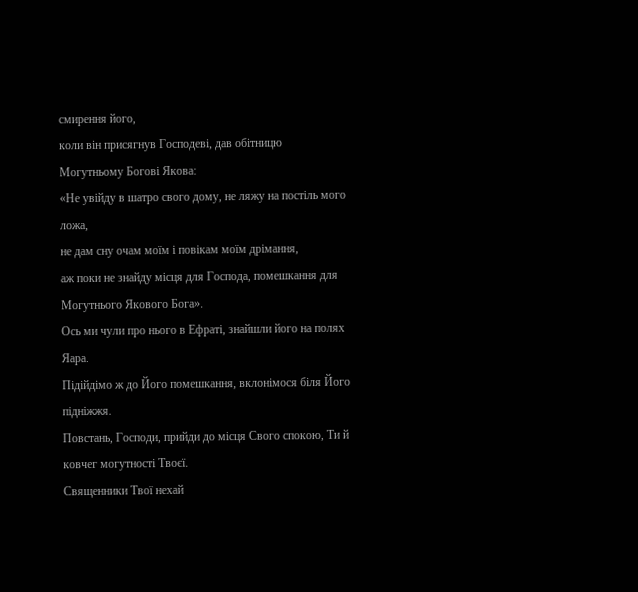смирення його,
коли він присягнув Господеві, дав обітницю Могутньому Богові Якова:
«Не увійду в шатро свого дому, не ляжу на постіль мого ложа,
не дам сну очам моїм і повікам моїм дрімання,
аж поки не знайду місця для Господа, помешкання для Могутнього Якового Бога».
Ось ми чули про нього в Ефраті, знайшли його на полях Яара.
Підійдімо ж до Його помешкання, вклонімося біля Його підніжжя.
Повстань, Господи, прийди до місця Свого спокою, Ти й ковчег могутності Твоєї.
Священники Твої нехай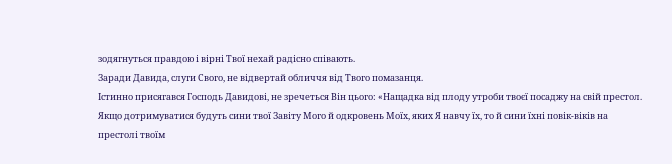зодягнуться правдою і вірні Твої нехай радісно співають.
Заради Давида, слуги Свого, не відвертай обличчя від Твого помазанця.
Істинно присягався Господь Давидові, не зречеться Він цього: «Нащадка від плоду утроби твоєї посаджу на свій престол.
Якщо дотримуватися будуть сини твої Завіту Мого й одкровень Моїх, яких Я навчу їх, то й сини їхні повік-віків на престолі твоїм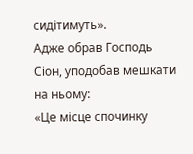сидітимуть».
Адже обрав Господь Сіон, уподобав мешкати на ньому:
«Це місце спочинку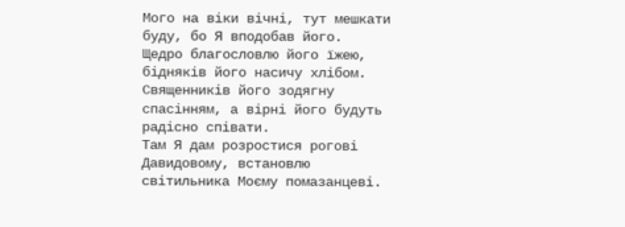Мого на віки вічні, тут мешкати буду, бо Я вподобав його.
Щедро благословлю його їжею, бідняків його насичу хлібом.
Священників його зодягну спасінням, а вірні його будуть радісно співати.
Там Я дам розростися рогові Давидовому, встановлю світильника Моєму помазанцеві.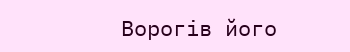Ворогів його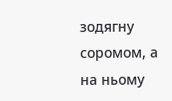зодягну соромом, а на ньому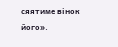сяятиме вінок його».